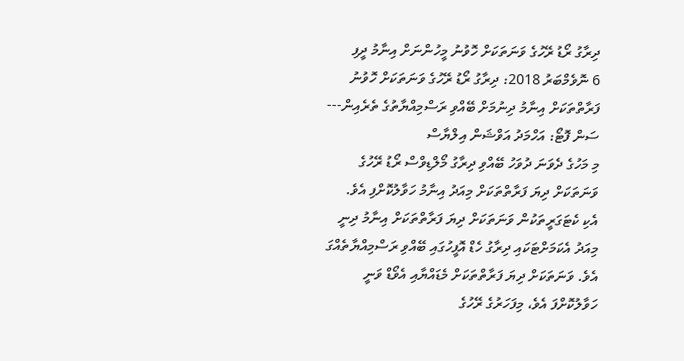ދިރާގު ރޯޑު ރޭހުގެ ވަނަތަކަށް ހޮވުނު މީހުންނަށް އިނާމު ދީފި
6 ނޮވެމްބަރު 2018: ދިރާގު ރޯޑު ރޭހުގެ ވަނަތަކަށް ހޮވުނު ފަރާތްތަކަށް އިނާމު ދިނުމަށް ބޭއްވި ރަސްމިއްޔާތުގެ ތެރެއިން--- ސަން ފޮޓޯ: އަހްމަދު އަވްޝަން އިލްޔާސް
މި މަހުގެ ދެވަނަ ދުވަހު ބޭއްވި ދިރާގު މޯލްޑިވްސް ރޯޑު ރޭހުގެ ވަނަތަކަށް ދިޔަ ފަރާތްތަކަށް މިއަދު އިނާމު ހަވާލުކޮށްފި އެވެ.
އެކި ކެޓަގަރީތަކުން ވަނަތަކަށް ދިޔަ ފަރާތްތަކަށް އިނާމު ދިނީ މިއަދު އެކަމަށްޓަކައި ދިރާގު ހެޑް އޮފީހުގައި ބޭއްވި ރަސްމިއްޔާތެއްގަ އެވެ. ވަނަތަކަށް ދިޔަ ފަރާތްތަކަށް މެޑައްޔާއި އެވޯޑް ވަނީ ހަވާލުކޮށްފަ އެވެ، މިފަހަރުގެ ރޭހުގެ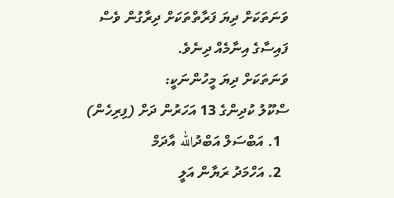ވަނަތަކަށް ދިޔަ ފަރާތްތަކަށް ދިރާގުން ވެސް ފައިސާގެ އިނާމެއް ދިނެވެ.
ވަނަތަކަށް ދިޔަ މީހުންނަކީ:
ސްކޫލު ކުދިންގެ 13 އަހަރުން ދަށް (ފިރިހެން)
  1. އަބްސަލް އަބްދުالله އާދަމް
  2. އަހްމަދު ރަޔާން އަލީ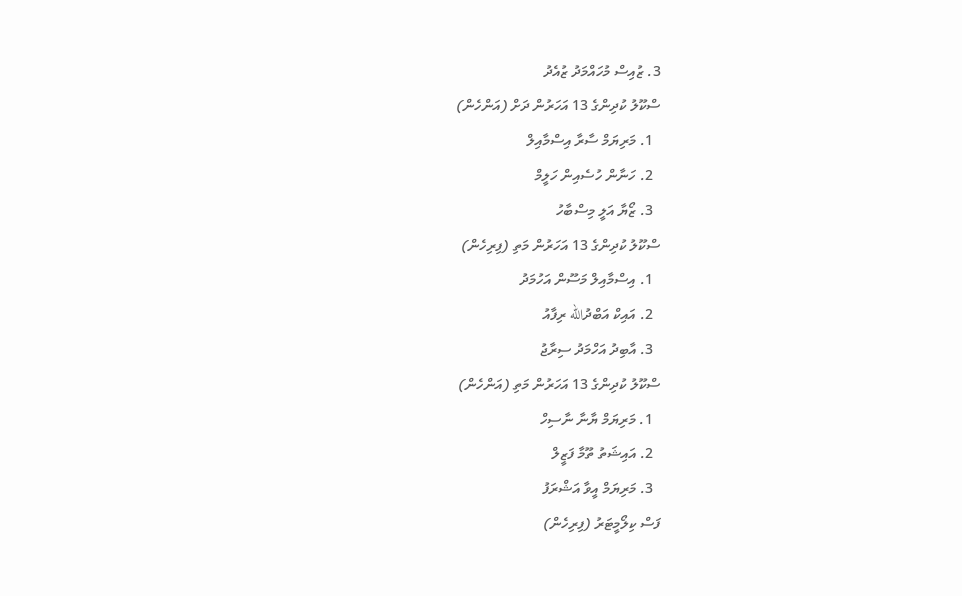3. ޒުއިސް މުހައްމަދު ޒުއެދު
ސްކޫލު ކުދިންގެ 13 އަހަރުން ދަށް (އަންހެން)
  1. މަރިޔަމް ސާރާ އިސްމާއިލް
  2. ހަނާން ހުސެއިން ހަލީމް
  3. ޒޯޔާ އަލީ މިސްބާހު
ސްކޫލު ކުދިންގެ 13 އަހަރުން މަތި (ފިރިހެން)
  1. އިސްމާއިލް މަސޫން އަހުމަދު
  2. އައިކް އަބްދުالله ރިފާއު
  3. އާބިދު އަހްމަދު ސިރާޖު
ސްކޫލު ކުދިންގެ 13 އަހަރުން މަތި (އަންހެން)
  1. މަރިޔަމް ޔާނާ ނާސިހް
  2. އައިޝަތު ތޫމާ ފަޒީލް
  3. މަރިޔަމް އީވާ އަޝްރަފު
ފަސް ކިލޯމީޓަރު (ފިރިހެން)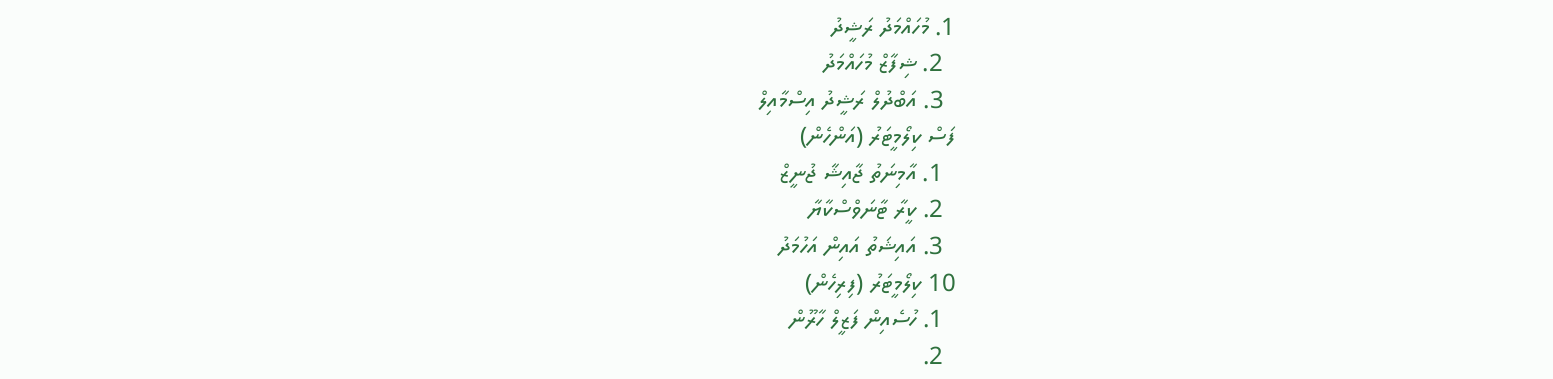1. މުހައްމަދު ރަޝީދު
  2. ޝިފާޒް މުހައްމަދު
  3. އަބްދުލް ރަޝީދު އިސްމާއިލް
ފަސް ކިލޯމީޓަރު (އަންހެން)
  1. އާމިނަތު ޖާއިޝާ ޖުނީޒް
  2. ކީރާ ޓާނަވްސްކާޔާ
  3. އައިޝަތު އައިން އަހުމަދު
10 ކިލޯމީޓަރު (ފިރިހެން)
  1. ހުސެއިން ފަޒީލް ހާރޫން
  2.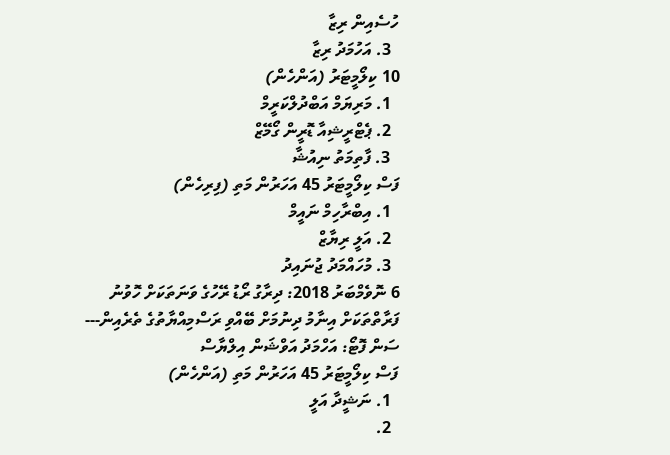ހުސެއިން ރިޒާ
  3. އަހުމަދު ރިޒާ
10 ކިލޯމީޓަރު (އަންހެން)
  1. މަރިޔަމް އަބްދުލްކަރީމް
  2. ޕެޓްރީޝިއާ ޑޮރީން ގޯމޭޒް
  3. ފާތިމަތު ނިއުޝާ
ފަސް ކިލޯމީޓަރު 45 އަހަރުން މަތި (ފިރިހެން)
  1. އިބްރާހިމް ނައީމް
  2. އަލީ ރިޔާޒް
  3. މުހައްމަދު ޖުނައިދު
6 ނޮވެމްބަރު 2018: ދިރާގު ރޯޑު ރޭހުގެ ވަނަތަކަށް ހޮވުނު ފަރާތްތަކަށް އިނާމު ދިނުމަށް ބޭއްވި ރަސްމިއްޔާތުގެ ތެރެއިން--- ސަން ފޮޓޯ: އަހްމަދު އަވްޝަން އިލްޔާސް
ފަސް ކިލޯމީޓަރު 45 އަހަރުން މަތި (އަންހެން)
  1. ނަޝީދާ އަލީ
  2.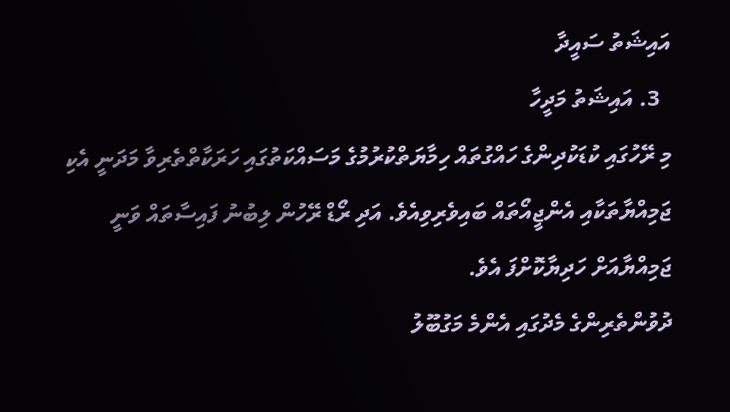އައިޝަތު ސައީދާ
  3. އައިޝަތު މަދީހާ
މި ރޭހުގައި ކުޑަކުދިންގެ ހައްގުތައް ހިމާޔަތްކުރުމުގެ މަސައްކަތުގައި ހަރަކާތްތެރިވާ މަދަނީ އެކި ޖަމިއްޔާތަކާއި އެންޖީއޯތައް ބައިވެރިވިއެވެ. އަދި ރޯޑް ރޭހުން ލިބުނު ފައިސާތައް ވަނީ ޖަމިއްޔާއަށް ހަދިޔާކޮށްފަ އެވެ.
ދުވުންތެރިންގެ މެދުގައި އެންމެ މަގުބޫލު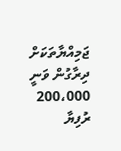ޖަމިއްޔާތަކަށް ދިރާގުން ވަނީ 200،000 ރުފިޔާ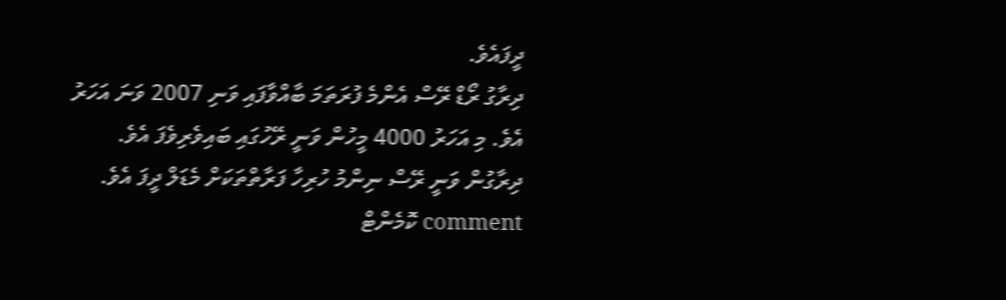ދީފައެވެ.
ދިރާގު ރޯޑް ރޭސް އެންމެ ފުރަތަމަ ބާއްވާފައި ވަނި 2007 ވަނަ އަހަރު އެވެ. މި އަހަރު 4000 މީހުން ވަނީ ރޭހުގައި ބައިވެރިވެފަ އެވެ. ދިރާގުން ވަނީ ރޭސް ނިންމު ހުރިހާ ފަރާތްތަކަށް މެޑަލް ދީފަ އެވެ.
comment ކޮމެންޓް